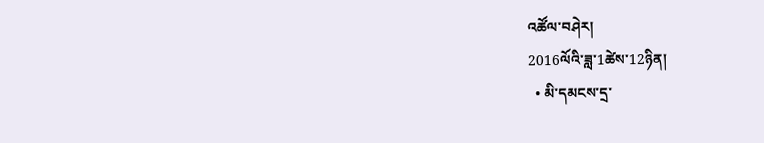འཚོལ་བཤེར།
2016ལོའི་ཟླ་1ཚེས་12ཉིན།
  • མི་དམངས་དྲ་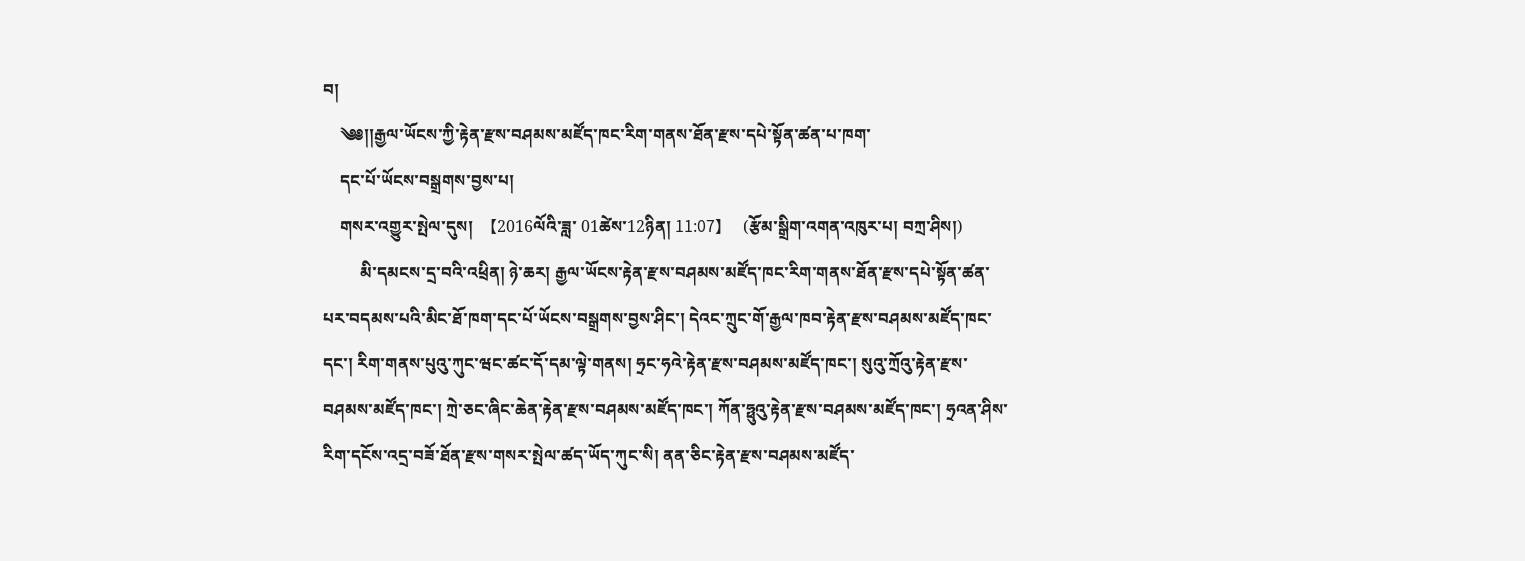བ།
    ༄༅།།རྒྱལ་ཡོངས་ཀྱི་རྟེན་རྫས་བཤམས་མཛོད་ཁང་རིག་གནས་ཐོན་རྫས་དཔེ་སྟོན་ཚན་པ་ཁག་
    དང་པོ་ཡོངས་བསྒྲགས་བྱས་པ།
    གསར་འགྱུར་སྤེལ་དུས།  【2016ལོའི་ཟླ་ 01ཚེས་12ཉིན། 11:07】   (རྩོམ་སྒྲིག་འགན་འཁུར་པ། བཀྲ་ཤིས།)
         མི་དམངས་དྲ་བའི་འཕྲིན། ཉེ་ཆར། རྒྱལ་ཡོངས་རྟེན་རྫས་བཤམས་མཛོད་ཁང་རིག་གནས་ཐོན་རྫས་དཔེ་སྟོན་ཚན་པར་བདམས་པའི་མིང་ཐོ་ཁག་དང་པོ་ཡོངས་བསྒྲགས་བྱས་ཤིང་། དེའང་ཀྲུང་གོ་རྒྱལ་ཁབ་རྟེན་རྫས་བཤམས་མཛོད་ཁང་དང་། རིག་གནས་པུའུ་ཀུང་ཝང་ཚང་དོ་དམ་ལྟེ་གནས། ཧྲང་ཧའེ་རྟེན་རྫས་བཤམས་མཛོད་ཁང་། སུའུ་ཀྲོའུ་རྟེན་རྫས་བཤམས་མཛོད་ཁང་། ཀྲེ་ཅང་ཞིང་ཆེན་རྟེན་རྫས་བཤམས་མཛོད་ཁང་། ཀོན་ཧྥུའུ་རྟེན་རྫས་བཤམས་མཛོད་ཁང་། ཧྲའན་ཤིས་རིག་དངོས་འདྲ་བཟོ་ཐོན་རྫས་གསར་སྤེལ་ཚད་ཡོད་ཀུང་སི། ནན་ཅིང་རྟེན་རྫས་བཤམས་མཛོད་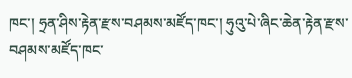ཁང་། ཧྲན་ཤིས་རྟེན་རྫས་བཤམས་མཛོད་ཁང་། ཧུའུ་པེ་ཞིང་ཆེན་རྟེན་རྫས་བཤམས་མཛོད་ཁང་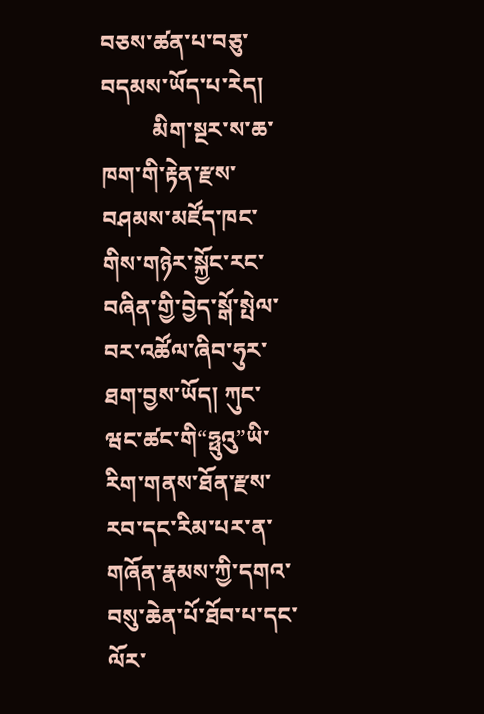བཅས་ཚན་པ་བཅུ་བདམས་ཡོད་པ་རེད།
         མིག་སྔར་ས་ཆ་ཁག་གི་རྟེན་རྫས་བཤམས་མཛོད་ཁང་གིས་གཉེར་སྐྱོང་རང་བཞིན་གྱི་བྱེད་སྒོ་སྤེལ་བར་འཚོལ་ཞིབ་ཧུར་ཐག་བྱས་ཡོད། ཀུང་ཝང་ཚང་གི“ཧྥུའུ”ཡི་རིག་གནས་ཐོན་རྫས་རབ་དང་རིམ་པར་ན་གཞོན་རྣམས་ཀྱི་དགའ་བསུ་ཆེན་པོ་ཐོབ་པ་དང་ལོར་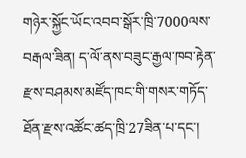གཉེར་སྐྱོང་ཡོང་འབབ་སྒོར་ཁྲི་7000ལས་བརྒལ་ཟིན། ད་ལོ་ནས་བཟུང་རྒྱལ་ཁབ་རྟེན་རྫས་བཤམས་མཛོད་ཁང་གི་གསར་གཏོད་ཐོན་རྫས་འཚོང་ཚད་ཁྲི་27ཟིན་པ་དང་།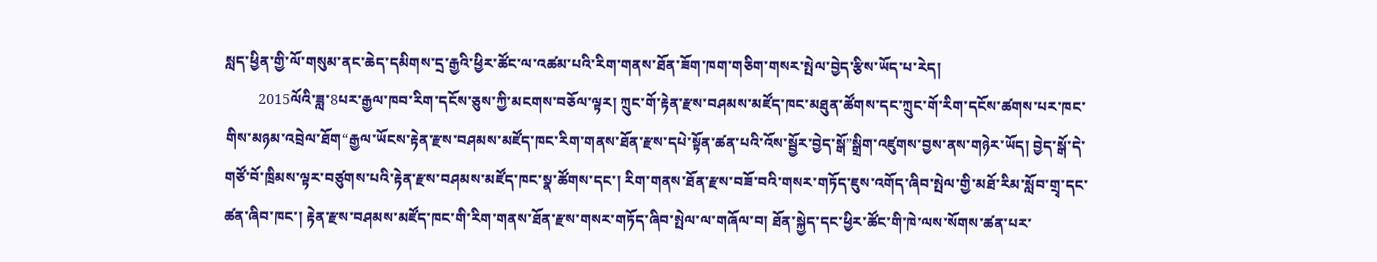སླད་ཕྱིན་གྱི་ལོ་གསུམ་ནང་ཆེད་དམིགས་དྲ་རྒྱའི་ཕྱིར་ཚོང་ལ་འཚམ་པའི་རིག་གནས་ཐོན་ཟོག་ཁག་གཅིག་གསར་སྤེལ་བྱེད་རྩིས་ཡོད་པ་རེད།
         2015ལོའི་ཟླ་8པར་རྒྱལ་ཁབ་རིག་དངོས་ཅུས་ཀྱི་མངགས་བཅོལ་ལྟར། ཀྲུང་གོ་རྟེན་རྫས་བཤམས་མཛོད་ཁང་མཐུན་ཚོགས་དང་ཀྲུང་གོ་རིག་དངོས་ཚགས་པར་ཁང་གིས་མཉམ་འབྲེལ་ཐོག“རྒྱལ་ཡོངས་རྟེན་རྫས་བཤམས་མཛོད་ཁང་རིག་གནས་ཐོན་རྫས་དཔེ་སྟོན་ཚན་པའི་འོས་སྦྱོར་བྱེད་སྒོ”སྒྲིག་འཛུགས་བྱས་ནས་གཉེར་ཡོད། བྱེད་སྒོ་དེ་གཙོ་བོ་ཁྲིམས་ལྟར་བཙུགས་པའི་རྟེན་རྫས་བཤམས་མཛོད་ཁང་སྣ་ཚོགས་དང་། རིག་གནས་ཐོན་རྫས་བཟོ་བའི་གསར་གཏོད་ཇུས་འགོད་ཞིབ་སྤེལ་གྱི་མཐོ་རིམ་སློབ་གྲྭ་དང་ཚན་ཞིབ་ཁང་། རྟེན་རྫས་བཤམས་མཛོད་ཁང་གི་རིག་གནས་ཐོན་རྫས་གསར་གཏོད་ཞིབ་སྤེལ་ལ་གཞོལ་བ། ཐོན་སྐྱེད་དང་ཕྱིར་ཚོང་གི་ཁེ་ལས་སོགས་ཚན་པར་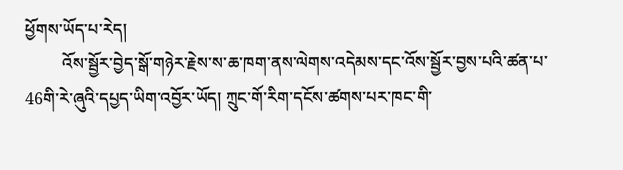ཕྱོགས་ཡོད་པ་རེད།
         འོས་སྦྱོར་བྱེད་སྒོ་གཉེར་རྗེས་ས་ཆ་ཁག་ནས་ལེགས་འདེམས་དང་འོས་སྦྱོར་བྱས་པའི་ཚན་པ་46གི་རེ་ཞུའི་དཔྱད་ཡིག་འབྱོར་ཡོད། ཀྲུང་གོ་རིག་དངོས་ཚགས་པར་ཁང་གི་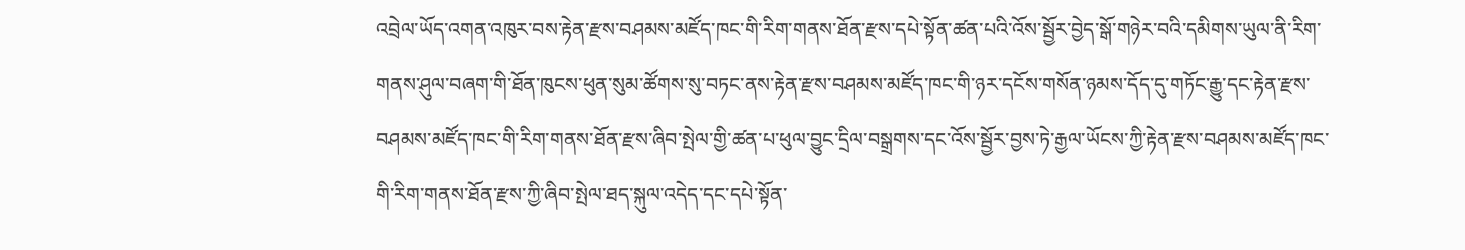འབྲེལ་ཡོད་འགན་འཁུར་བས་རྟེན་རྫས་བཤམས་མཛོད་ཁང་གི་རིག་གནས་ཐོན་རྫས་དཔེ་སྟོན་ཚན་པའི་འོས་སྦྱོར་བྱེད་སྒོ་གཉེར་བའི་དམིགས་ཡུལ་ནི་རིག་གནས་ཤུལ་བཞག་གི་ཐོན་ཁུངས་ཕུན་སུམ་ཚོགས་སུ་བཏང་ནས་རྟེན་རྫས་བཤམས་མཛོད་ཁང་གི་ཉར་དངོས་གསོན་ཉམས་དོད་དུ་གཏོང་རྒྱུ་དང་རྟེན་རྫས་བཤམས་མཛོད་ཁང་གི་རིག་གནས་ཐོན་རྫས་ཞིབ་སྤེལ་གྱི་ཚན་པ་ཕུལ་བྱུང་དྲིལ་བསྒྲགས་དང་འོས་སྦྱོར་བྱས་ཏེ་རྒྱལ་ཡོངས་ཀྱི་རྟེན་རྫས་བཤམས་མཛོད་ཁང་གི་རིག་གནས་ཐོན་རྫས་ཀྱི་ཞིབ་སྤེལ་ཐད་སྐུལ་འདེད་དང་དཔེ་སྟོན་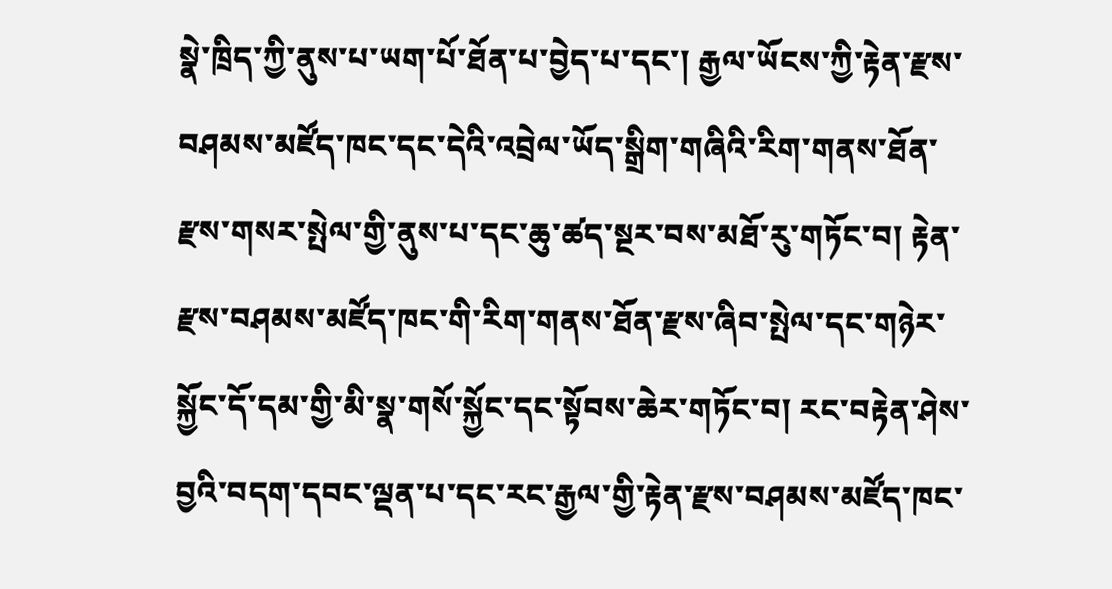སྣེ་ཁྲིད་ཀྱི་ནུས་པ་ཡག་པོ་ཐོན་པ་བྱེད་པ་དང་། རྒྱལ་ཡོངས་ཀྱི་རྟེན་རྫས་བཤམས་མཛོད་ཁང་དང་དེའི་འབྲེལ་ཡོད་སྒྲིག་གཞིའི་རིག་གནས་ཐོན་རྫས་གསར་སྤེལ་གྱི་ནུས་པ་དང་ཆུ་ཚད་སྔར་བས་མཐོ་རུ་གཏོང་བ། རྟེན་རྫས་བཤམས་མཛོད་ཁང་གི་རིག་གནས་ཐོན་རྫས་ཞིབ་སྤེལ་དང་གཉེར་སྐྱོང་དོ་དམ་གྱི་མི་སྣ་གསོ་སྐྱོང་དང་སྟོབས་ཆེར་གཏོང་བ། རང་བརྟེན་ཤེས་བྱའི་བདག་དབང་ལྡན་པ་དང་རང་རྒྱལ་གྱི་རྟེན་རྫས་བཤམས་མཛོད་ཁང་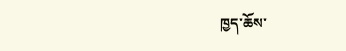ཁྱད་ཆོས་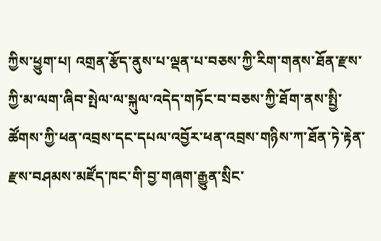ཀྱིས་ཕྱུག་པ། འགྲན་རྩོད་ནུས་པ་ལྡན་པ་བཅས་ཀྱི་རིག་གནས་ཐོན་རྫས་ཀྱི་མ་ལག་ཞིབ་སྤེལ་ལ་སྐུལ་འདེད་གཏོང་བ་བཅས་ཀྱི་ཐོག་ནས་སྤྱི་ཚོགས་ཀྱི་ཕན་འབྲས་དང་དཔལ་འབྱོར་ཕན་འབྲས་གཉིས་ཀ་ཐོན་ཏེ་རྟེན་རྫས་བཤམས་མཛོད་ཁང་གི་བྱ་གཞག་རྒྱུན་སྲིང་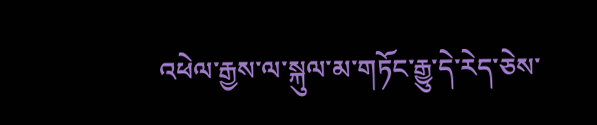འཕེལ་རྒྱས་ལ་སྐུལ་མ་གཏོང་རྒྱུ་དེ་རེད་ཅེས་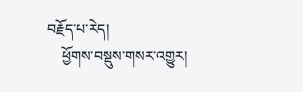བརྗོད་པ་རེད།
    ཕྱོགས་བསྡུས་གསར་འགྱུར།